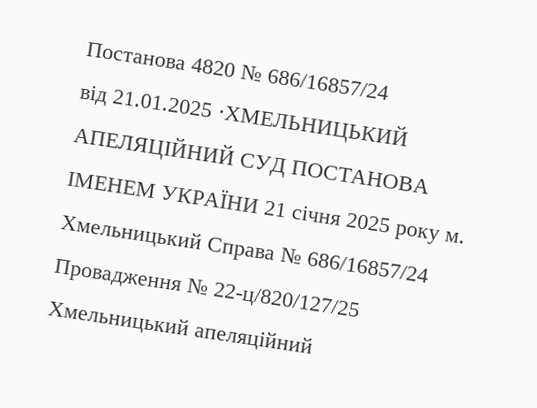Постанова 4820 № 686/16857/24
від 21.01.2025 ·ХМЕЛЬНИЦЬКИЙ АПЕЛЯЦІЙНИЙ СУД ПОСТАНОВА ІМЕНЕМ УКРАЇНИ 21 січня 2025 року м. Хмельницький Справа № 686/16857/24 Провадження № 22-ц/820/127/25 Хмельницький апеляційний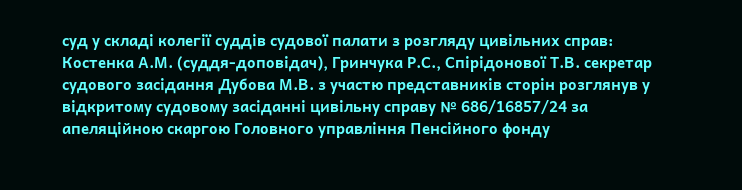суд у складі колегії суддів судової палати з розгляду цивільних справ: Костенка А.М. (суддя-доповідач), Гринчука Р.С., Спірідонової Т.В. секретар судового засідання Дубова М.В. з участю представників сторін розглянув у відкритому судовому засіданні цивільну справу № 686/16857/24 за апеляційною скаргою Головного управління Пенсійного фонду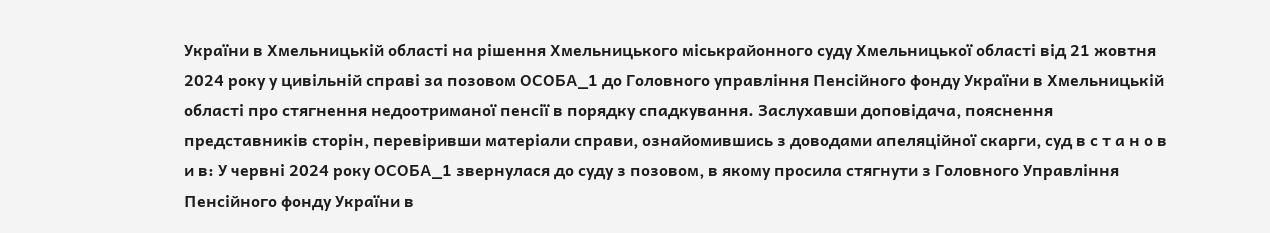України в Хмельницькій області на рішення Хмельницького міськрайонного суду Хмельницької області від 21 жовтня 2024 року у цивільній справі за позовом ОСОБА_1 до Головного управління Пенсійного фонду України в Хмельницькій області про стягнення недоотриманої пенсії в порядку спадкування. Заслухавши доповідача, пояснення представників сторін, перевіривши матеріали справи, ознайомившись з доводами апеляційної скарги, суд в с т а н о в и в: У червні 2024 року ОСОБА_1 звернулася до суду з позовом, в якому просила стягнути з Головного Управління Пенсійного фонду України в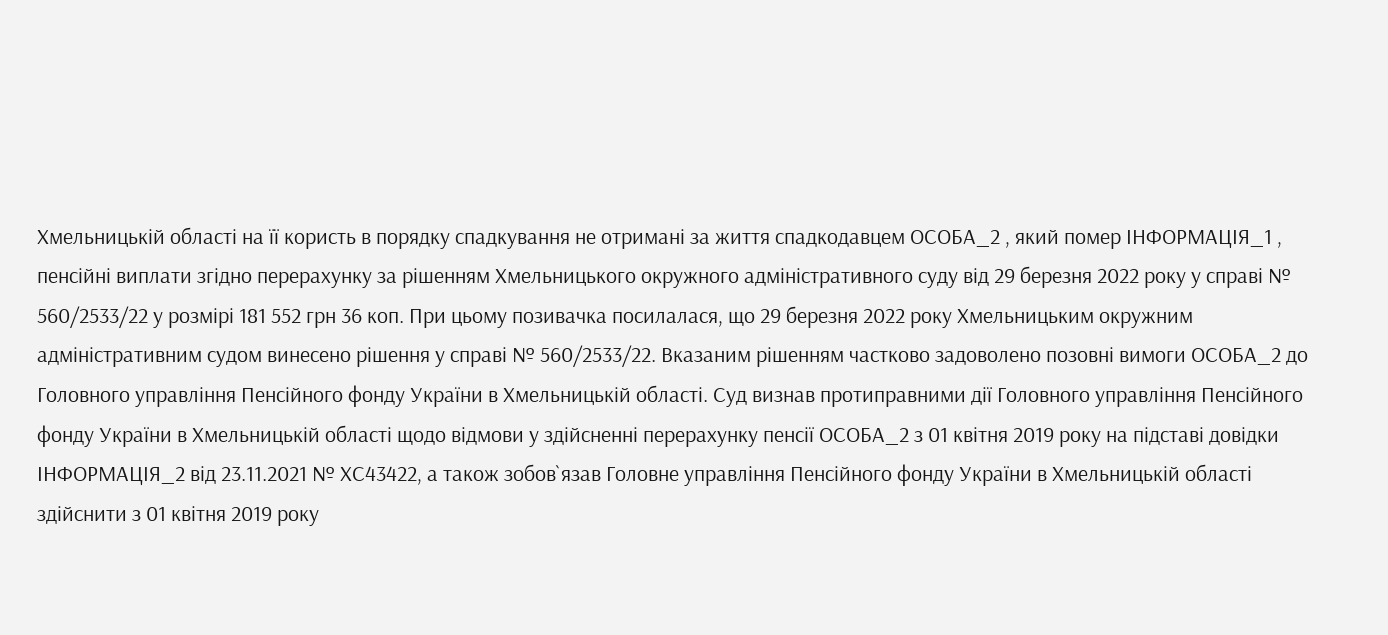Хмельницькій області на її користь в порядку спадкування не отримані за життя спадкодавцем ОСОБА_2 , який помер ІНФОРМАЦІЯ_1 , пенсійні виплати згідно перерахунку за рішенням Хмельницького окружного адміністративного суду від 29 березня 2022 року у справі № 560/2533/22 у розмірі 181 552 грн 36 коп. При цьому позивачка посилалася, що 29 березня 2022 року Хмельницьким окружним адміністративним судом винесено рішення у справі № 560/2533/22. Вказаним рішенням частково задоволено позовні вимоги ОСОБА_2 до Головного управління Пенсійного фонду України в Хмельницькій області. Суд визнав протиправними дії Головного управління Пенсійного фонду України в Хмельницькій області щодо відмови у здійсненні перерахунку пенсії ОСОБА_2 з 01 квітня 2019 року на підставі довідки ІНФОРМАЦІЯ_2 від 23.11.2021 № ХС43422, а також зобов`язав Головне управління Пенсійного фонду України в Хмельницькій області здійснити з 01 квітня 2019 року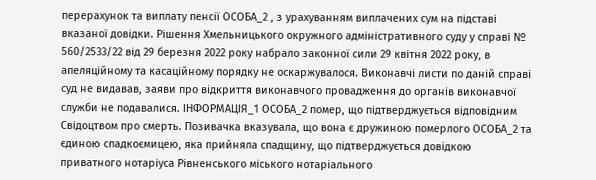перерахунок та виплату пенсії ОСОБА_2 , з урахуванням виплачених сум на підставі вказаної довідки. Рішення Хмельницького окружного адміністративного суду у справі № 560/2533/22 від 29 березня 2022 року набрало законної сили 29 квітня 2022 року, в апеляційному та касаційному порядку не оскаржувалося. Виконавчі листи по даній справі суд не видавав, заяви про відкриття виконавчого провадження до органів виконавчої служби не подавалися. ІНФОРМАЦІЯ_1 ОСОБА_2 помер, що підтверджується відповідним Свідоцтвом про смерть. Позивачка вказувала, що вона є дружиною померлого ОСОБА_2 та єдиною спадкоємицею, яка прийняла спадщину, що підтверджується довідкою приватного нотаріуса Рівненського міського нотаріального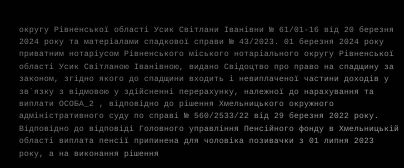округу Рівненської області Усик Світлани Іванівни № 61/01-16 від 20 березня 2024 року та матеріалами спадкової справи № 43/2023. 01 березня 2024 року приватним нотаріусом Рівненського міського нотаріального округу Рівненської області Усик Світланою Іванівною, видано Свідоцтво про право на спадщину за законом, згідно якого до спадщини входить і невиплаченої частини доходів у зв`язку з відмовою у здійсненні перерахунку, належної до нарахування та виплати ОСОБА_2 , відповідно до рішення Хмельницького окружного адміністративного суду по справі № 560/2533/22 від 29 березня 2022 року. Відповідно до відповіді Головного управління Пенсійного фонду в Хмельницькій області виплата пенсії припинена для чоловіка позивачки з 01 липня 2023 року, а на виконання рішення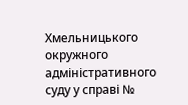Хмельницького окружного адміністративного суду у справі №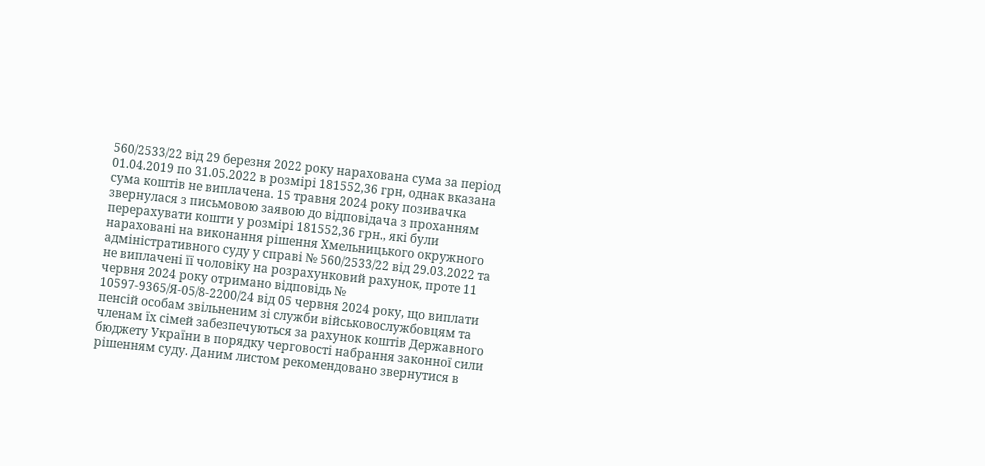560/2533/22 від 29 березня 2022 року нарахована сума за період 01.04.2019 по 31.05.2022 в розмірі 181552,36 грн, однак вказана сума коштів не виплачена. 15 травня 2024 року позивачка звернулася з письмовою заявою до відповідача з проханням перерахувати кошти у розмірі 181552,36 грн., які були нараховані на виконання рішення Хмельницького окружного адміністративного суду у справі № 560/2533/22 від 29.03.2022 та не виплачені її чоловіку на розрахунковий рахунок, проте 11 червня 2024 року отримано відповідь № 10597-9365/Я-05/8-2200/24 від 05 червня 2024 року, що виплати пенсій особам звільненим зі служби військовослужбовцям та членам їх сімей забезпечуються за рахунок коштів Державного бюджету України в порядку черговості набрання законної сили рішенням суду. Даним листом рекомендовано звернутися в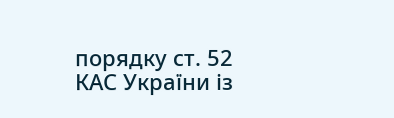порядку ст. 52 КАС України із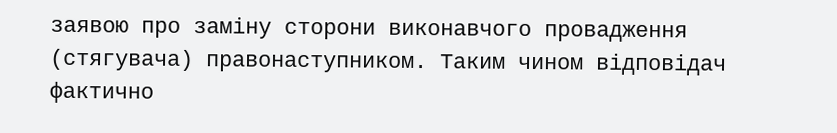заявою про заміну сторони виконавчого провадження (стягувача) правонаступником. Таким чином відповідач фактично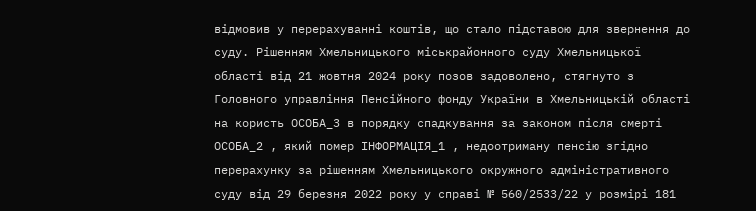відмовив у перерахуванні коштів, що стало підставою для звернення до суду. Рішенням Хмельницького міськрайонного суду Хмельницької області від 21 жовтня 2024 року позов задоволено, стягнуто з Головного управління Пенсійного фонду України в Хмельницькій області на користь ОСОБА_3 в порядку спадкування за законом після смерті ОСОБА_2 , який помер ІНФОРМАЦІЯ_1 , недоотриману пенсію згідно перерахунку за рішенням Хмельницького окружного адміністративного суду від 29 березня 2022 року у справі № 560/2533/22 у розмірі 181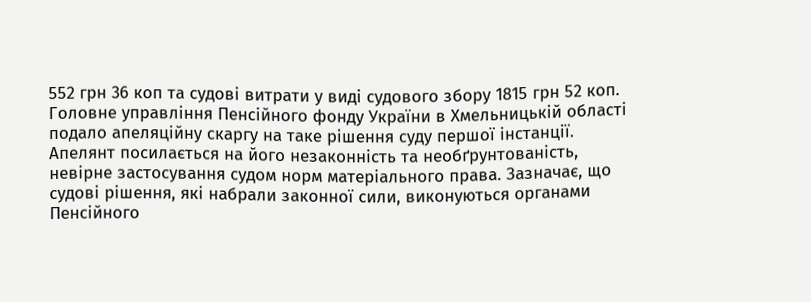552 грн 36 коп та судові витрати у виді судового збору 1815 грн 52 коп. Головне управління Пенсійного фонду України в Хмельницькій області подало апеляційну скаргу на таке рішення суду першої інстанції. Апелянт посилається на його незаконність та необґрунтованість, невірне застосування судом норм матеріального права. Зазначає, що судові рішення, які набрали законної сили, виконуються органами Пенсійного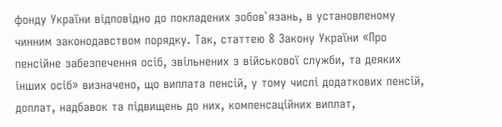фонду України відповідно до покладених зобов`язань, в установленому чинним законодавством порядку. Так, статтею 8 Закону України «Про пенсійне забезпечення осіб, звільнених з військової служби, та деяких інших осіб» визначено, що виплата пенсій, у тому числі додаткових пенсій, доплат, надбавок та підвищень до них, компенсаційних виплат,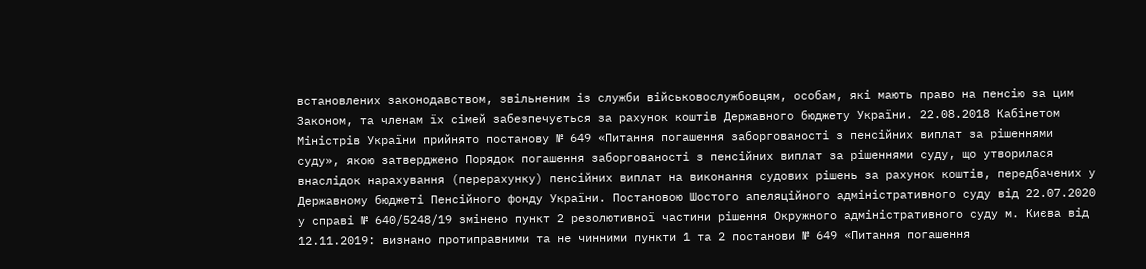встановлених законодавством, звільненим із служби військовослужбовцям, особам, які мають право на пенсію за цим Законом, та членам їх сімей забезпечується за рахунок коштів Державного бюджету України. 22.08.2018 Кабінетом Міністрів України прийнято постанову № 649 «Питання погашення заборгованості з пенсійних виплат за рішеннями суду», якою затверджено Порядок погашення заборгованості з пенсійних виплат за рішеннями суду, що утворилася внаслідок нарахування (перерахунку) пенсійних виплат на виконання судових рішень за рахунок коштів, передбачених у Державному бюджеті Пенсійного фонду України. Постановою Шостого апеляційного адміністративного суду від 22.07.2020 у справі № 640/5248/19 змінено пункт 2 резолютивної частини рішення Окружного адміністративного суду м. Києва від 12.11.2019: визнано протиправними та не чинними пункти 1 та 2 постанови № 649 «Питання погашення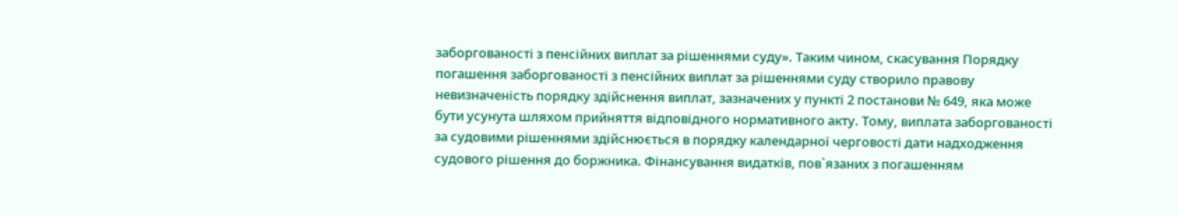заборгованості з пенсійних виплат за рішеннями суду». Таким чином, скасування Порядку погашення заборгованості з пенсійних виплат за рішеннями суду створило правову невизначеність порядку здійснення виплат, зазначених у пункті 2 постанови № 649, яка може бути усунута шляхом прийняття відповідного нормативного акту. Тому, виплата заборгованості за судовими рішеннями здійснюється в порядку календарної черговості дати надходження судового рішення до боржника. Фінансування видатків, пов`язаних з погашенням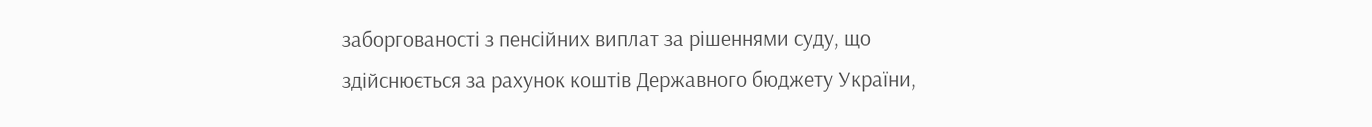заборгованості з пенсійних виплат за рішеннями суду, що здійснюється за рахунок коштів Державного бюджету України,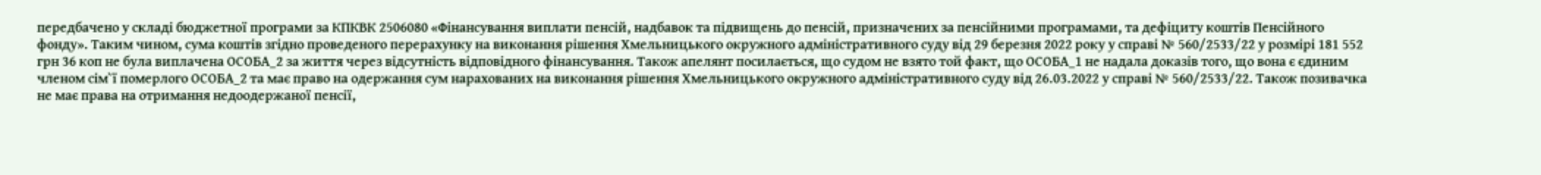передбачено у складі бюджетної програми за КПКВК 2506080 «Фінансування виплати пенсій, надбавок та підвищень до пенсій, призначених за пенсійними програмами, та дефіциту коштів Пенсійного фонду». Таким чином, сума коштів згідно проведеного перерахунку на виконання рішення Хмельницького окружного адміністративного суду від 29 березня 2022 року у справі № 560/2533/22 у розмірі 181 552 грн 36 коп не була виплачена ОСОБА_2 за життя через відсутність відповідного фінансування. Також апелянт посилається, що судом не взято той факт, що ОСОБА_1 не надала доказів того, що вона є єдиним членом сім`ї померлого ОСОБА_2 та має право на одержання сум нарахованих на виконання рішення Хмельницького окружного адміністративного суду від 26.03.2022 у справі № 560/2533/22. Також позивачка не має права на отримання недоодержаної пенсії,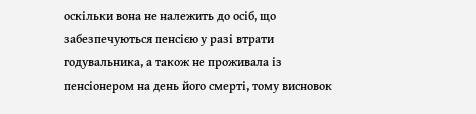оскільки вона не належить до осіб, що забезпечуються пенсією у разі втрати годувальника, а також не проживала із пенсіонером на день його смерті, тому висновок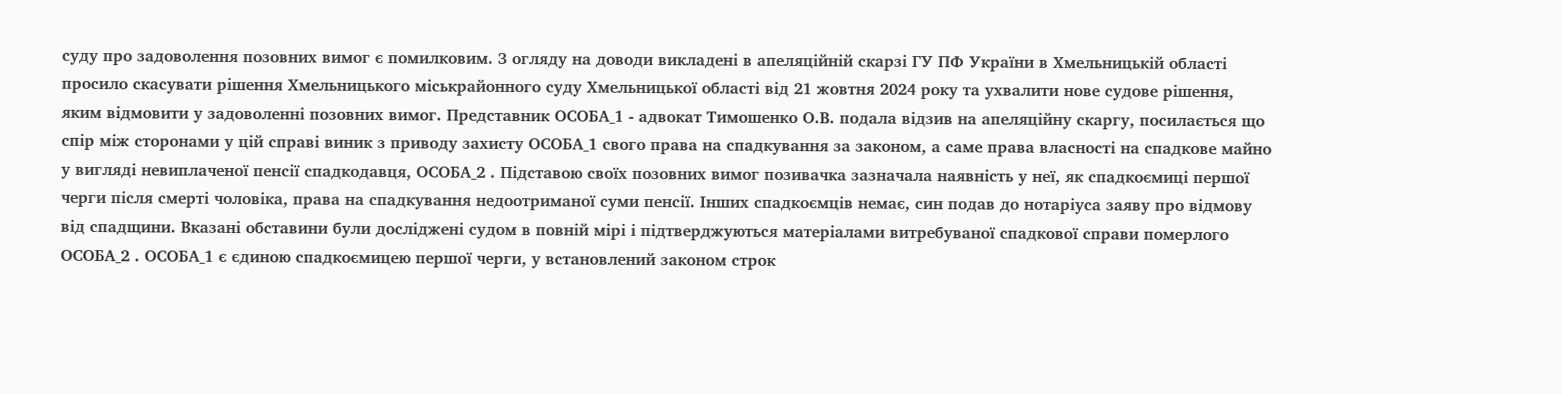суду про задоволення позовних вимог є помилковим. З огляду на доводи викладені в апеляційній скарзі ГУ ПФ України в Хмельницькій області просило скасувати рішення Хмельницького міськрайонного суду Хмельницької області від 21 жовтня 2024 року та ухвалити нове судове рішення, яким відмовити у задоволенні позовних вимог. Представник ОСОБА_1 - адвокат Тимошенко О.В. подала відзив на апеляційну скаргу, посилається що спір між сторонами у цій справі виник з приводу захисту ОСОБА_1 свого права на спадкування за законом, а саме права власності на спадкове майно у вигляді невиплаченої пенсії спадкодавця, ОСОБА_2 . Підставою своїх позовних вимог позивачка зазначала наявність у неї, як спадкоємиці першої черги після смерті чоловіка, права на спадкування недоотриманої суми пенсії. Інших спадкоємців немає, син подав до нотаріуса заяву про відмову від спадщини. Вказані обставини були досліджені судом в повній мірі і підтверджуються матеріалами витребуваної спадкової справи померлого ОСОБА_2 . ОСОБА_1 є єдиною спадкоємицею першої черги, у встановлений законом строк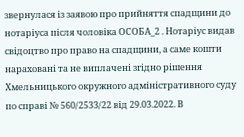звернулася із заявою про прийняття спадщини до нотаріуса після чоловіка ОСОБА_2 . Нотаріус видав свідоцтво про право на спадщини, а саме кошти нараховані та не виплачені згідно рішення Хмельницького окружного адміністративного суду по справі № 560/2533/22 від 29.03.2022. В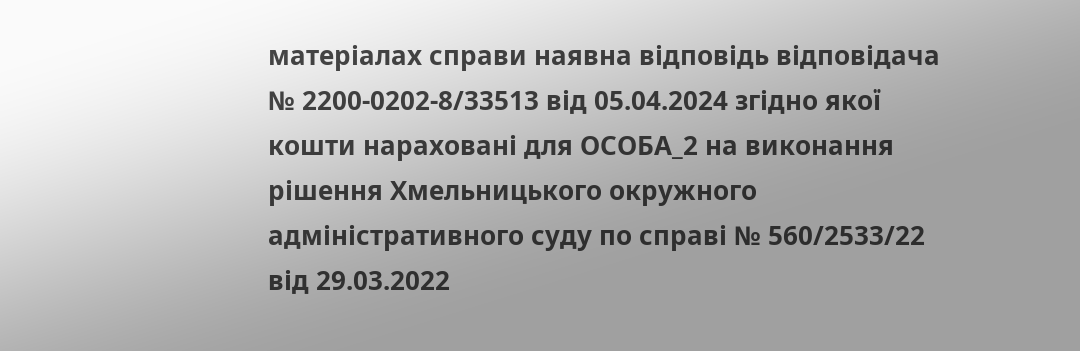матеріалах справи наявна відповідь відповідача № 2200-0202-8/33513 від 05.04.2024 згідно якої кошти нараховані для ОСОБА_2 на виконання рішення Хмельницького окружного адміністративного суду по справі № 560/2533/22 від 29.03.2022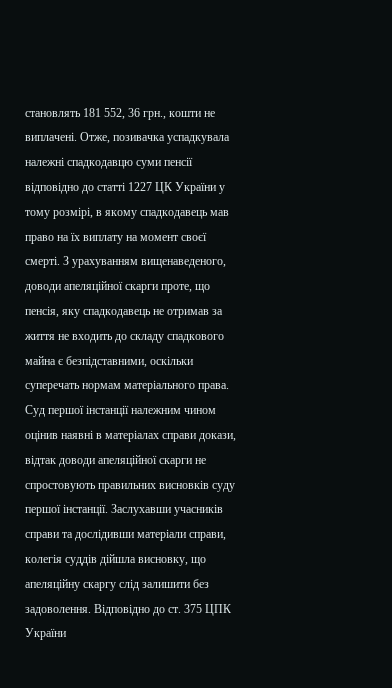становлять 181 552, 36 грн., кошти не виплачені. Отже, позивачка успадкувала належні спадкодавцю суми пенсії відповідно до статті 1227 ЦК України у тому розмірі, в якому спадкодавець мав право на їх виплату на момент своєї смерті. З урахуванням вищенаведеного, доводи апеляційної скарги проте, що пенсія, яку спадкодавець не отримав за життя не входить до складу спадкового майна є безпідставними, оскільки суперечать нормам матеріального права. Суд першої інстанції належним чином оцінив наявні в матеріалах справи докази, відтак доводи апеляційної скарги не спростовують правильних висновків суду першої інстанції. Заслухавши учасників справи та дослідивши матеріали справи, колегія суддів дійшла висновку, що апеляційну скаргу слід залишити без задоволення. Відповідно до ст. 375 ЦПК України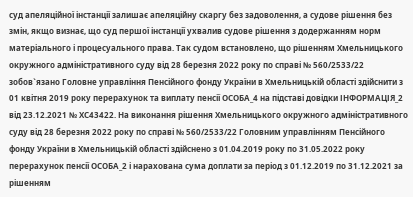суд апеляційної інстанції залишає апеляційну скаргу без задоволення, а судове рішення без змін, якщо визнає, що суд першої інстанції ухвалив судове рішення з додержанням норм матеріального і процесуального права. Так судом встановлено, що рішенням Хмельницького окружного адміністративного суду від 28 березня 2022 року по справі № 560/2533/22 зобов`язано Головне управління Пенсійного фонду України в Хмельницькій області здійснити з 01 квітня 2019 року перерахунок та виплату пенсії ОСОБА_4 на підставі довідки ІНФОРМАЦІЯ_2 від 23.12.2021 № ХС43422. На виконання рішення Хмельницького окружного адміністративного суду від 28 березня 2022 року по справі № 560/2533/22 Головним управлінням Пенсійного фонду України в Хмельницькій області здійснено з 01.04.2019 року по 31.05.2022 року перерахунок пенсії ОСОБА_2 і нарахована сума доплати за період з 01.12.2019 по 31.12.2021 за рішенням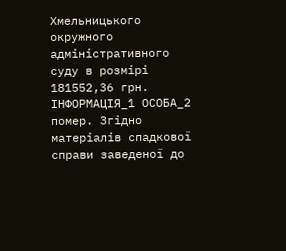Хмельницького окружного адміністративного суду в розмірі 181552,36 грн. ІНФОРМАЦІЯ_1 ОСОБА_2 помер. Згідно матеріалів спадкової справи заведеної до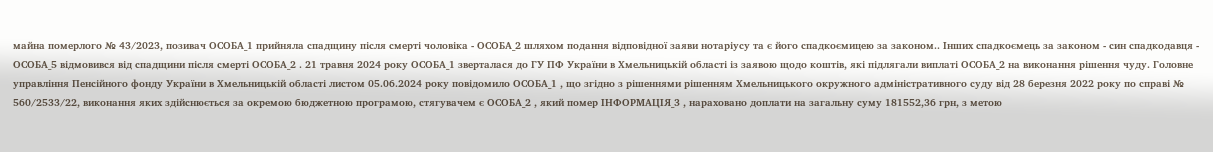майна померлого № 43/2023, позивач ОСОБА_1 прийняла спадщину після смерті чоловіка - ОСОБА_2 шляхом подання відповідної заяви нотаріусу та є його спадкоємицею за законом.. Інших спадкоємець за законом - син спадкодавця - ОСОБА_5 відмовився від спадщини після смерті ОСОБА_2 . 21 травня 2024 року ОСОБА_1 зверталася до ГУ ПФ України в Хмельницькій області із заявою щодо коштів, які підлягали виплаті ОСОБА_2 на виконання рішення чуду. Головне управління Пенсійного фонду України в Хмельницькій області листом 05.06.2024 року повідомило ОСОБА_1 , що згідно з рішеннями рішенням Хмельницького окружного адміністративного суду від 28 березня 2022 року по справі № 560/2533/22, виконання яких здійснюється за окремою бюджетною програмою, стягувачем є ОСОБА_2 , який помер ІНФОРМАЦІЯ_3 , нараховано доплати на загальну суму 181552,36 грн, з метою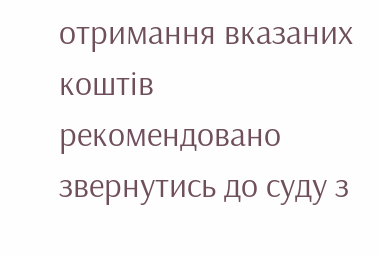отримання вказаних коштів рекомендовано звернутись до суду з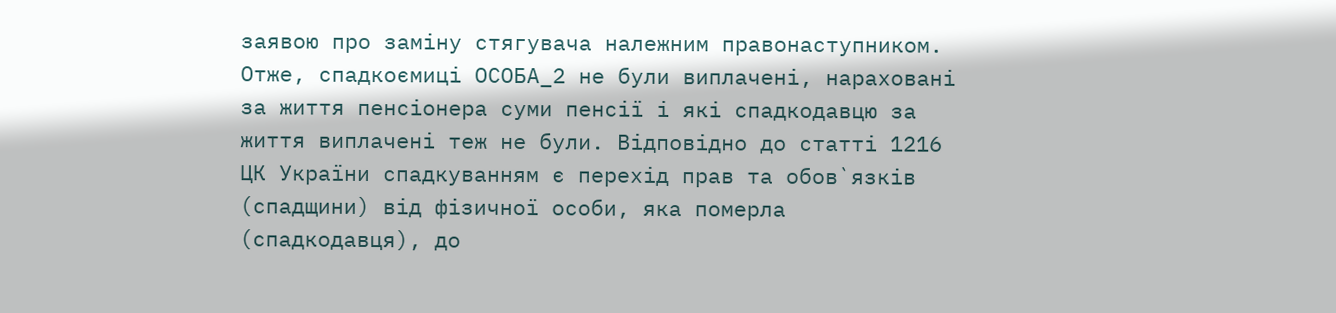заявою про заміну стягувача належним правонаступником. Отже, спадкоємиці ОСОБА_2 не були виплачені, нараховані за життя пенсіонера суми пенсії і які спадкодавцю за життя виплачені теж не були. Відповідно до статті 1216 ЦК України спадкуванням є перехід прав та обов`язків (спадщини) від фізичної особи, яка померла (спадкодавця), до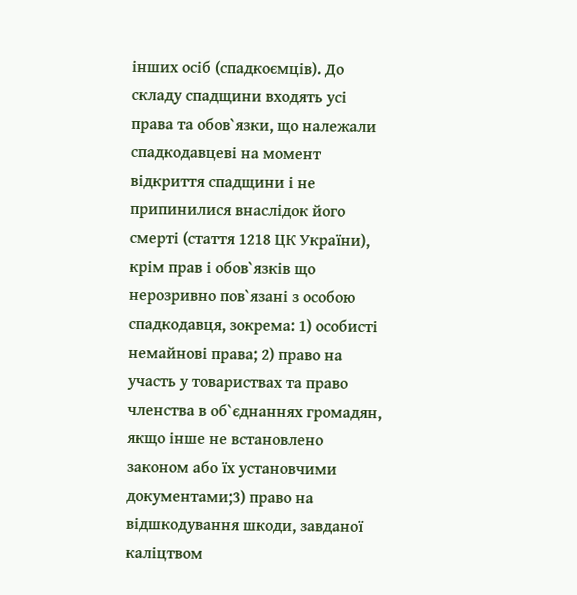інших осіб (спадкоємців). До складу спадщини входять усі права та обов`язки, що належали спадкодавцеві на момент відкриття спадщини і не припинилися внаслідок його смерті (стаття 1218 ЦК України), крім прав і обов`язків що нерозривно пов`язані з особою спадкодавця, зокрема: 1) особисті немайнові права; 2) право на участь у товариствах та право членства в об`єднаннях громадян, якщо інше не встановлено законом або їх установчими документами;3) право на відшкодування шкоди, завданої каліцтвом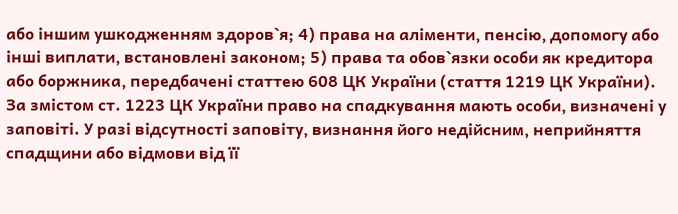або іншим ушкодженням здоров`я; 4) права на аліменти, пенсію, допомогу або інші виплати, встановлені законом; 5) права та обов`язки особи як кредитора або боржника, передбачені статтею 608 ЦК України (стаття 1219 ЦК України). За змістом ст. 1223 ЦК України право на спадкування мають особи, визначені у заповіті. У разі відсутності заповіту, визнання його недійсним, неприйняття спадщини або відмови від її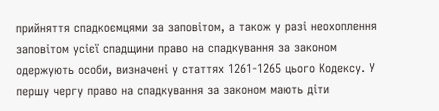прийняття спадкоємцями за заповітом, а також у разі неохоплення заповітом усієї спадщини право на спадкування за законом одержують особи, визначені у статтях 1261-1265 цього Кодексу. У першу чергу право на спадкування за законом мають діти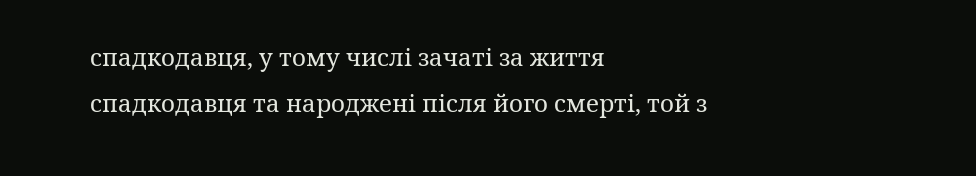спадкодавця, у тому числі зачаті за життя спадкодавця та народжені після його смерті, той з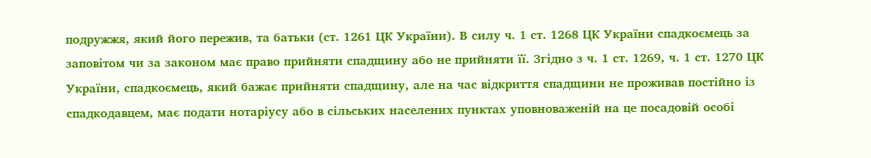подружжя, який його пережив, та батьки (ст. 1261 ЦК України). В силу ч. 1 ст. 1268 ЦК України спадкоємець за заповітом чи за законом має право прийняти спадщину або не прийняти її. Згідно з ч. 1 ст. 1269, ч. 1 ст. 1270 ЦК України, спадкоємець, який бажає прийняти спадщину, але на час відкриття спадщини не проживав постійно із спадкодавцем, має подати нотаріусу або в сільських населених пунктах уповноваженій на це посадовій особі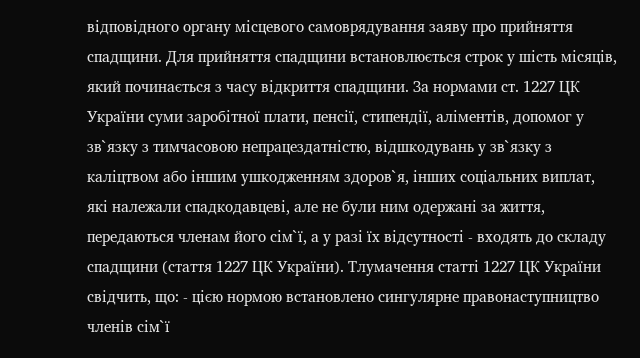відповідного органу місцевого самоврядування заяву про прийняття спадщини. Для прийняття спадщини встановлюється строк у шість місяців, який починається з часу відкриття спадщини. За нормами ст. 1227 ЦК України суми заробітної плати, пенсії, стипендії, аліментів, допомог у зв`язку з тимчасовою непрацездатністю, відшкодувань у зв`язку з каліцтвом або іншим ушкодженням здоров`я, інших соціальних виплат, які належали спадкодавцеві, але не були ним одержані за життя, передаються членам його сім`ї, а у разі їх відсутності - входять до складу спадщини (стаття 1227 ЦК України). Тлумачення статті 1227 ЦК України свідчить, що: - цією нормою встановлено сингулярне правонаступництво членів сім`ї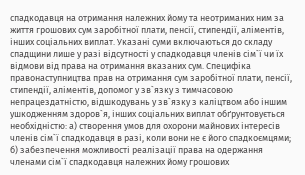спадкодавця на отримання належних йому та неотриманих ним за життя грошових сум заробітної плати, пенсії, стипендії, аліментів, інших соціальних виплат. Указані суми включаються до складу спадщини лише у разі відсутності у спадкодавця членів сім`ї чи їх відмови від права на отримання вказаних сум. Специфіка правонаступництва прав на отримання сум заробітної плати, пенсії, стипендії, аліментів, допомог у зв`язку з тимчасовою непрацездатністю, відшкодувань у зв`язку з каліцтвом або іншим ушкодженням здоров`я, інших соціальних виплат обґрунтовується необхідністю: а) створення умов для охорони майнових інтересів членів сім`ї спадкодавця в разі, коли вони не є його спадкоємцями; б) забезпечення можливості реалізації права на одержання членами сім`ї спадкодавця належних йому грошових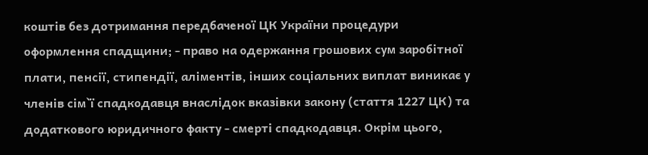коштів без дотримання передбаченої ЦК України процедури оформлення спадщини; - право на одержання грошових сум заробітної плати, пенсії, стипендії, аліментів, інших соціальних виплат виникає у членів сім`ї спадкодавця внаслідок вказівки закону (стаття 1227 ЦК) та додаткового юридичного факту - смерті спадкодавця. Окрім цього,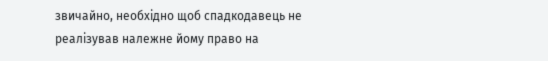звичайно, необхідно щоб спадкодавець не реалізував належне йому право на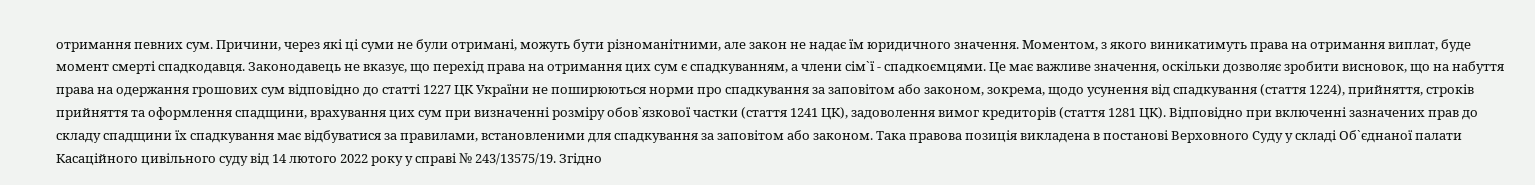отримання певних сум. Причини, через які ці суми не були отримані, можуть бути різноманітними, але закон не надає їм юридичного значення. Моментом, з якого виникатимуть права на отримання виплат, буде момент смерті спадкодавця. Законодавець не вказує, що перехід права на отримання цих сум є спадкуванням, а члени сім`ї - спадкоємцями. Це має важливе значення, оскільки дозволяє зробити висновок, що на набуття права на одержання грошових сум відповідно до статті 1227 ЦК України не поширюються норми про спадкування за заповітом або законом, зокрема, щодо усунення від спадкування (стаття 1224), прийняття, строків прийняття та оформлення спадщини, врахування цих сум при визначенні розміру обов`язкової частки (стаття 1241 ЦК), задоволення вимог кредиторів (стаття 1281 ЦК). Відповідно при включенні зазначених прав до складу спадщини їх спадкування має відбуватися за правилами, встановленими для спадкування за заповітом або законом. Така правова позиція викладена в постанові Верховного Суду у складі Об`єднаної палати Касаційного цивільного суду від 14 лютого 2022 року у справі № 243/13575/19. Згідно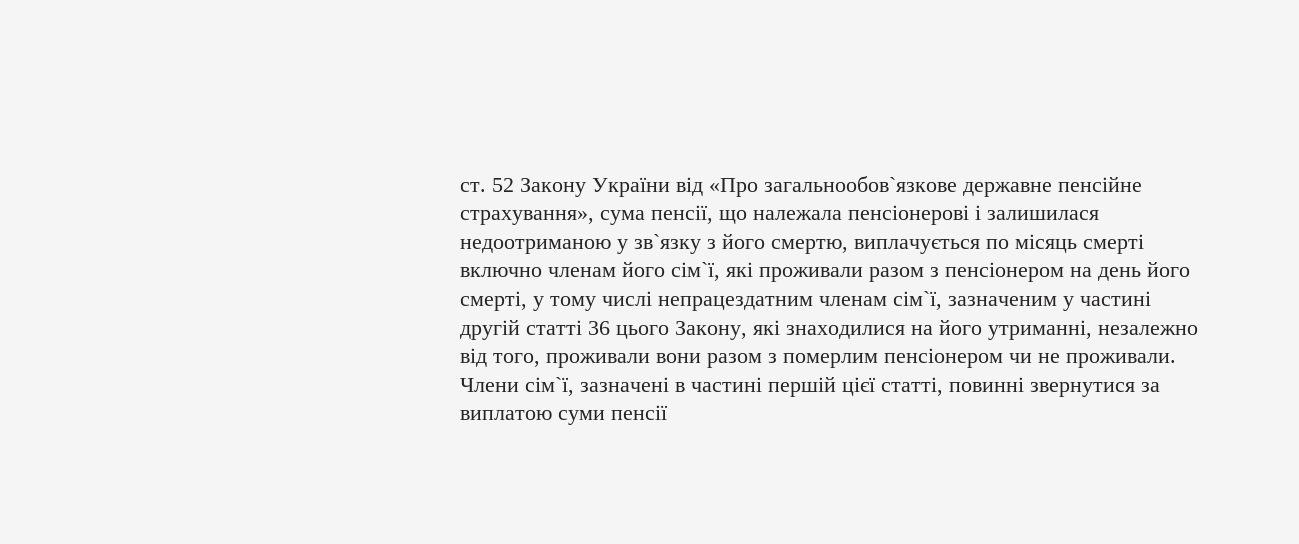ст. 52 Закону України від «Про загальнообов`язкове державне пенсійне страхування», сума пенсії, що належала пенсіонерові і залишилася недоотриманою у зв`язку з його смертю, виплачується по місяць смерті включно членам його сім`ї, які проживали разом з пенсіонером на день його смерті, у тому числі непрацездатним членам сім`ї, зазначеним у частині другій статті 36 цього Закону, які знаходилися на його утриманні, незалежно від того, проживали вони разом з померлим пенсіонером чи не проживали. Члени сім`ї, зазначені в частині першій цієї статті, повинні звернутися за виплатою суми пенсії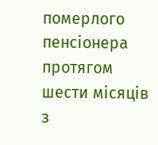померлого пенсіонера протягом шести місяців з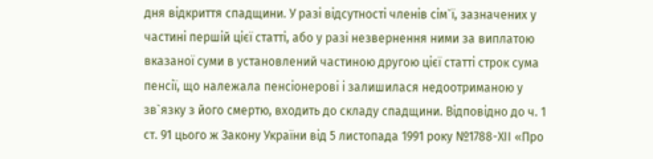дня відкриття спадщини. У разі відсутності членів сім`ї, зазначених у частині першій цієї статті, або у разі незвернення ними за виплатою вказаної суми в установлений частиною другою цієї статті строк сума пенсії, що належала пенсіонерові і залишилася недоотриманою у зв`язку з його смертю, входить до складу спадщини. Відповідно до ч. 1 ст. 91 цього ж Закону України від 5 листопада 1991 року №1788-ХІІ «Про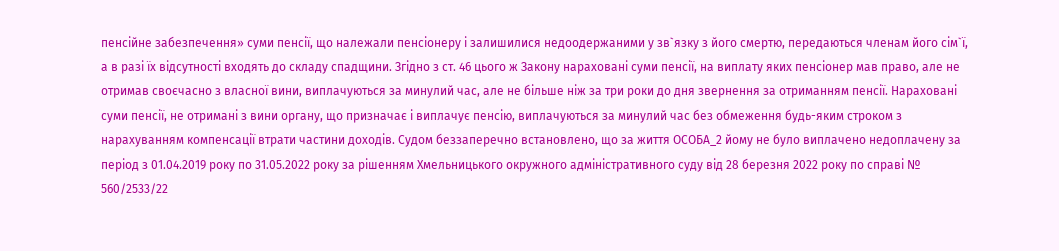пенсійне забезпечення» суми пенсії, що належали пенсіонеру і залишилися недоодержаними у зв`язку з його смертю, передаються членам його сім`ї, а в разі їх відсутності входять до складу спадщини. Згідно з ст. 46 цього ж Закону нараховані суми пенсії, на виплату яких пенсіонер мав право, але не отримав своєчасно з власної вини, виплачуються за минулий час, але не більше ніж за три роки до дня звернення за отриманням пенсії. Нараховані суми пенсії, не отримані з вини органу, що призначає і виплачує пенсію, виплачуються за минулий час без обмеження будь-яким строком з нарахуванням компенсації втрати частини доходів. Судом беззаперечно встановлено, що за життя ОСОБА_2 йому не було виплачено недоплачену за період з 01.04.2019 року по 31.05.2022 року за рішенням Хмельницького окружного адміністративного суду від 28 березня 2022 року по справі № 560/2533/22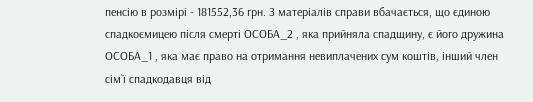пенсію в розмірі - 181552,36 грн. З матеріалів справи вбачається, що єдиною спадкоємицею після смерті ОСОБА_2 , яка прийняла спадщину, є його дружина ОСОБА_1 , яка має право на отримання невиплачених сум коштів, інший член сім`ї спадкодавця від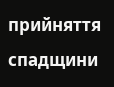прийняття спадщини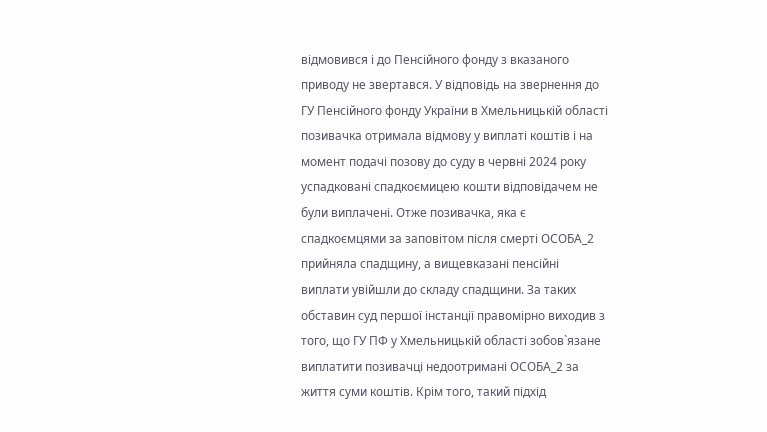відмовився і до Пенсійного фонду з вказаного приводу не звертався. У відповідь на звернення до ГУ Пенсійного фонду України в Хмельницькій області позивачка отримала відмову у виплаті коштів і на момент подачі позову до суду в червні 2024 року успадковані спадкоємицею кошти відповідачем не були виплачені. Отже позивачка, яка є спадкоємцями за заповітом після смерті ОСОБА_2 прийняла спадщину, а вищевказані пенсійні виплати увійшли до складу спадщини. За таких обставин суд першої інстанції правомірно виходив з того, що ГУ ПФ у Хмельницькій області зобов`язане виплатити позивачці недоотримані ОСОБА_2 за життя суми коштів. Крім того, такий підхід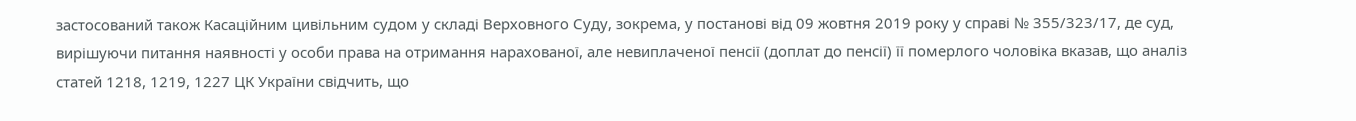застосований також Касаційним цивільним судом у складі Верховного Суду, зокрема, у постанові від 09 жовтня 2019 року у справі № 355/323/17, де суд, вирішуючи питання наявності у особи права на отримання нарахованої, але невиплаченої пенсії (доплат до пенсії) її померлого чоловіка вказав, що аналіз статей 1218, 1219, 1227 ЦК України свідчить, що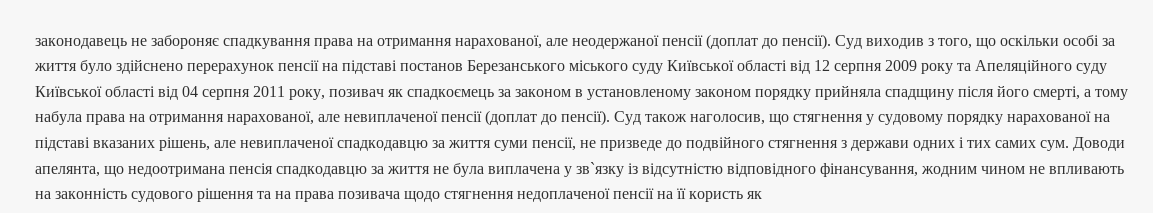законодавець не забороняє спадкування права на отримання нарахованої, але неодержаної пенсії (доплат до пенсії). Суд виходив з того, що оскільки особі за життя було здійснено перерахунок пенсії на підставі постанов Березанського міського суду Київської області від 12 серпня 2009 року та Апеляційного суду Київської області від 04 серпня 2011 року, позивач як спадкоємець за законом в установленому законом порядку прийняла спадщину після його смерті, а тому набула права на отримання нарахованої, але невиплаченої пенсії (доплат до пенсії). Суд також наголосив, що стягнення у судовому порядку нарахованої на підставі вказаних рішень, але невиплаченої спадкодавцю за життя суми пенсії, не призведе до подвійного стягнення з держави одних і тих самих сум. Доводи апелянта, що недоотримана пенсія спадкодавцю за життя не була виплачена у зв`язку із відсутністю відповідного фінансування, жодним чином не впливають на законність судового рішення та на права позивача щодо стягнення недоплаченої пенсії на її користь як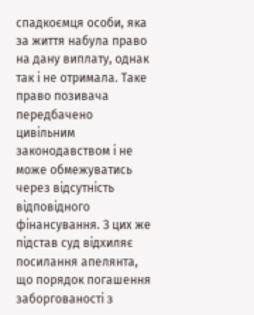спадкоємця особи, яка за життя набула право на дану виплату, однак так і не отримала. Таке право позивача передбачено цивільним законодавством і не може обмежуватись через відсутність відповідного фінансування. З цих же підстав суд відхиляє посилання апелянта, що порядок погашення заборгованості з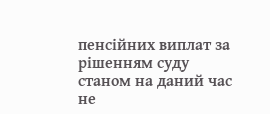пенсійних виплат за рішенням суду станом на даний час не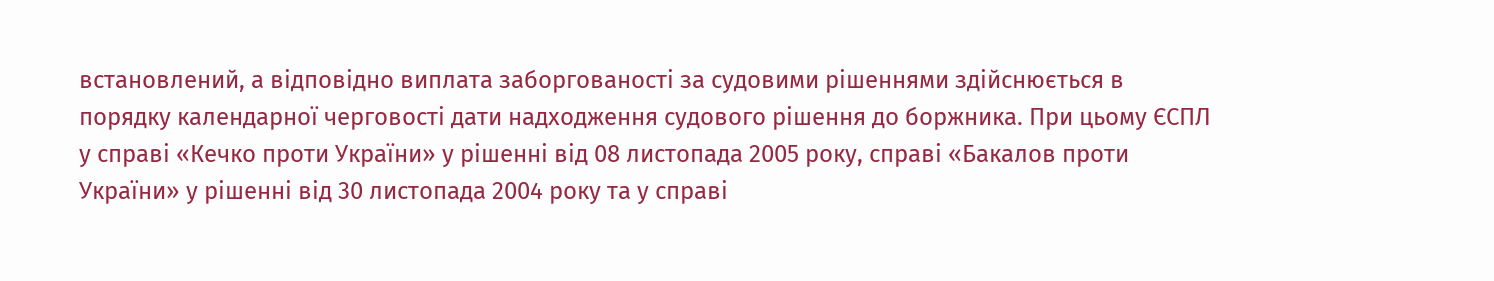встановлений, а відповідно виплата заборгованості за судовими рішеннями здійснюється в порядку календарної черговості дати надходження судового рішення до боржника. При цьому ЄСПЛ у справі «Кечко проти України» у рішенні від 08 листопада 2005 року, справі «Бакалов проти України» у рішенні від 30 листопада 2004 року та у справі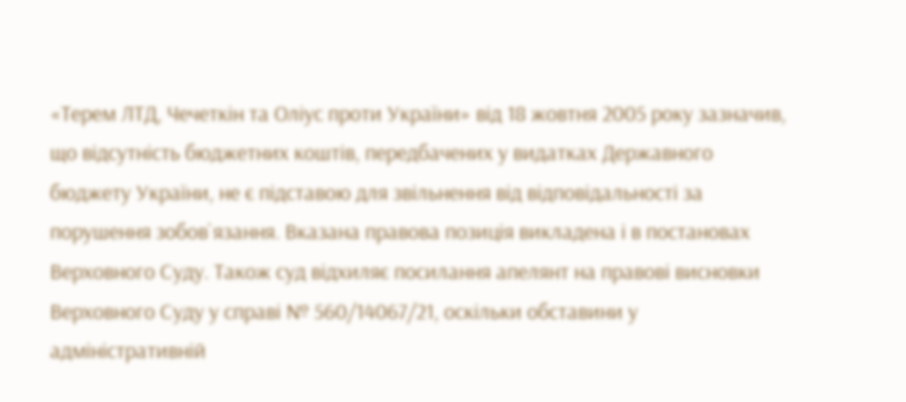«Терем ЛТД, Чечеткін та Оліус проти України» від 18 жовтня 2005 року зазначив, що відсутність бюджетних коштів, передбачених у видатках Державного бюджету України, не є підставою для звільнення від відповідальності за порушення зобов`язання. Вказана правова позиція викладена і в постановах Верховного Суду. Також суд відхиляє посилання апелянт на правові висновки Верховного Суду у справі № 560/14067/21, оскільки обставини у адміністративній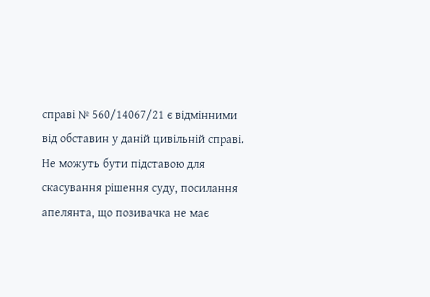справі № 560/14067/21 є відмінними від обставин у даній цивільній справі. Не можуть бути підставою для скасування рішення суду, посилання апелянта, що позивачка не має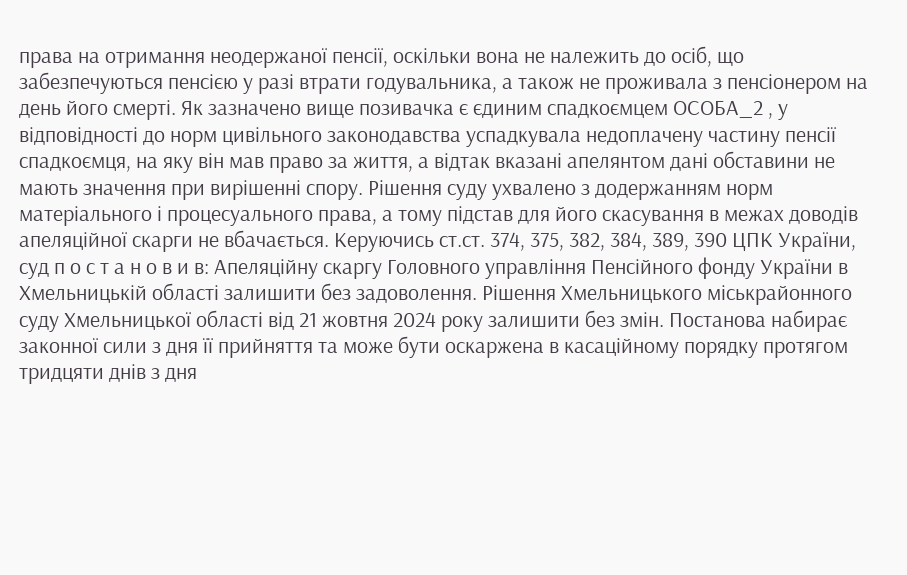права на отримання неодержаної пенсії, оскільки вона не належить до осіб, що забезпечуються пенсією у разі втрати годувальника, а також не проживала з пенсіонером на день його смерті. Як зазначено вище позивачка є єдиним спадкоємцем ОСОБА_2 , у відповідності до норм цивільного законодавства успадкувала недоплачену частину пенсії спадкоємця, на яку він мав право за життя, а відтак вказані апелянтом дані обставини не мають значення при вирішенні спору. Рішення суду ухвалено з додержанням норм матеріального і процесуального права, а тому підстав для його скасування в межах доводів апеляційної скарги не вбачається. Керуючись ст.ст. 374, 375, 382, 384, 389, 390 ЦПК України, суд п о с т а н о в и в: Апеляційну скаргу Головного управління Пенсійного фонду України в Хмельницькій області залишити без задоволення. Рішення Хмельницького міськрайонного суду Хмельницької області від 21 жовтня 2024 року залишити без змін. Постанова набирає законної сили з дня її прийняття та може бути оскаржена в касаційному порядку протягом тридцяти днів з дня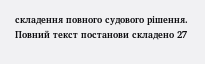складення повного судового рішення. Повний текст постанови складено 27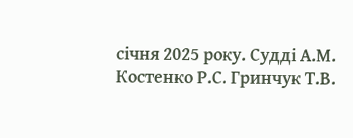січня 2025 року. Судді А.М. Костенко Р.С. Гринчук Т.В.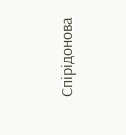Спірідонова